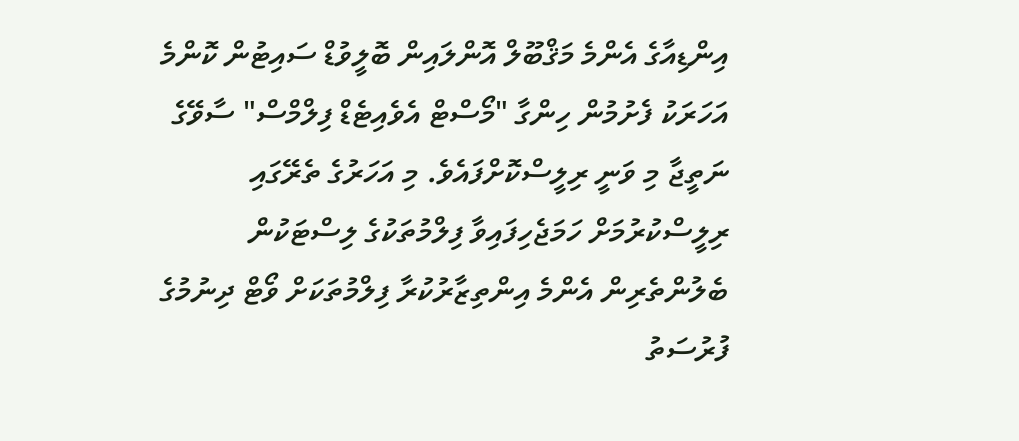އިންޑިއާގެ އެންމެ މަޤްބޫލް އޮންލައިން ބޮލީވުޑް ސައިޓުން ކޮންމެ އަހަރަކު ފެށުމުން ހިންގާ "މޯސްޓް އެވެއިޓެޑް ފިލްމްސް" ސާވޭގެ ނަތީޖާ މި ވަނީ ރިލީސްކޮށްފައެވެ. މި އަހަރުގެ ތެރޭގައި ރިލީސްކުރުމަށް ހަމަޖެހިފައިވާ ފިލްމުތަކުގެ ލިސްޓަކުން ބެލުންތެރިން އެންމެ އިންތިޒާރުކުރާ ފިލްމުތަކަށް ވޯޓް ދިނުމުގެ ފުރުސަތު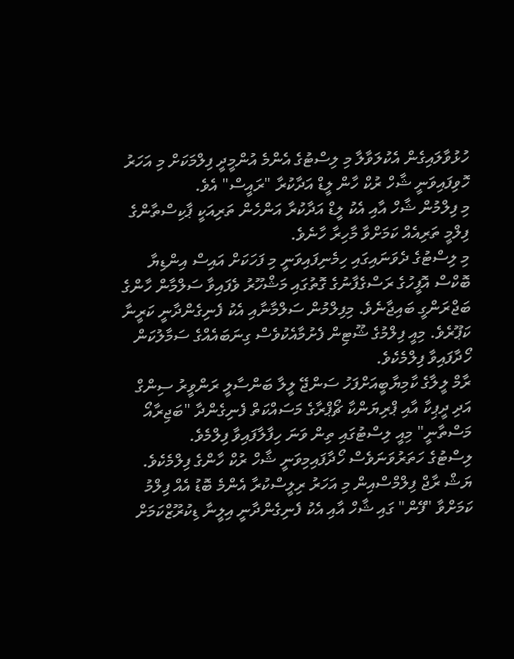ހުޅުވާލައިގެން އެކުލަވާލާ މި ލިސްޓުގެ އެންމެ އުންމީދީ ފިލްމަކަށް މި އަހަރު ހޮވިފައިވަނީ ޝާހް ރުކް ހާން ލީޑް އަދާކުރާ "ރައީސް" އެވެ.
މި ފިލްމުން ޝާހް އާއި އެކު ލީޑް އަދާކުރާ އަންހެން ތަރިއަކީ ޕާކިސްތާންގެ ފިލްމީ ތަރިއެއް ކަމަށްވާ މާހިރާ ހާނެވެ.
މި ލިސްޓުގެ ދެވަނައިގައި ހިމެނިފައިވަނީ މި ފަހަކަށް އައިސް އިންޑިޔާ ބޮކްސް އޮފީހުގެ ރަސްގެފާނުގެ ގޮތުގައި މަޝްހޫރު ވެފައިވާ ސަލްމާން ހާންގެ ބަޖްރަންގީ ބައިޖާނެވެ. މިފިލްމުން ސަލްމާނާއި އެކު ފެނިގެންދާނީ ކަރީނާ ކަޕޫރެވެ. މިއީ ފިލްމުގެ ޝޫޓިން ފެށުމާއެކުވެސް ގިނަބައެއްގެ ސަމާލުކަން ހޯދާފައިވާ ފިލްމެކެވެ.
ރާމް ލީލާގެ ކާމިޔާބީއަށްފަހު ސަންޖޭ ލީލާ ބަންސާލީ ރަންވީރު ސިންގް އަދި ދީޕިކާ އާއި ޕްރިޔަންކާ ޗޯޕްރާގެ މަސައްކަތް ފެނިގެންދާ "ބަޖިރާއޯ މަސްތާނީ" މިއީ ލިސްޓުގައި ތިން ވަނަ ހިފާލާފައިވާ ފިލްމެވެ.
ލިސްޓުގެ ހަތަރުވަނަވެސް ހޯދާފައިމިވަނީ ޝާހް ރުކް ހާންގެ ފިލްމެކެވެ. ޔަޝް ރާޖް ފިލްމްސްއިން މި އަހަރު ރިލީސްކުރާ އެންމެ ބޮޑު އެއް ފިލްމު ކަމަށްވާ "ފޭން" ގައި ޝާހް އާއި އެކު ފެނިގެންދާނީ އިލީނާ ޑިކުރޫޒްކަމަށް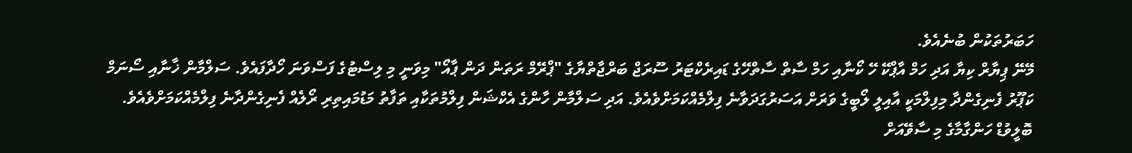ހަބަރުތަކުން ބުނެއެވެ.
މޭނޭ ޕިޔާރް ކިޔާ އަދި ހަމް އާޕްކޭ ހޭ ކޯނާއި ހަމް ސާތް ސާތްހޭގެ ޑައިރެކްޓަރު ސޫރަޖް ބަރްޖާތްޔާގެ "ޕްރޭމް ރަތަން ދަން ޕާއޯ" މިވަނީ މި ލިސްޓުގެ ފަސްވަނަ ހޯދާފައެވެ. ސަލްމާން ޚާނާއި ސޯނަމް ކަޕޫރު ފެނިގެންދާ މިފިލްމަކީ އާއިލީ ލޯބީގެ ވަރަށް އަސަރުގަދަވާނެ ފިލްމެއްކަމަށްވެއެވެ. އަދި ސަލްމާން ހާންގެ އެކްޝަން ފިލްމުތަކާއި ތަފާތު މަޑުމައިތިރި ރޯލެއް ފެނިގެންދާނެ ފިލްމެއްކަމަށްވެއެވެ.
ބޮލީވުޑް ހަންގާމާގެ މި ސާވޭއަށް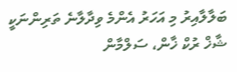ބަލާލާއިރު މި އަހަރު އެންމެ ވިދާލާނެ ތަރިންނަކީ ޝާޚް ރުކް ޚާން، ސަލްމާން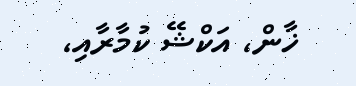ޚާން، އަކްޝޭ ކުމާރާއި،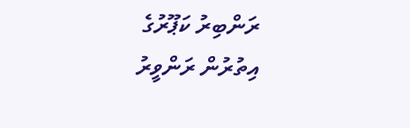ރަންބިރު ކަޕޫރުގެ އިތުރުން ރަންވީރު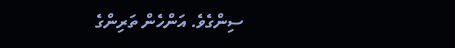ސިންގެވެ. އަންހެން ތަރިންގެ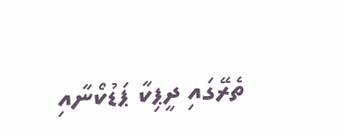ތެރޭގައި ދީޕިކާ ޕަޑުކޯނާއި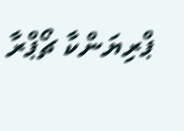ޕްރިޔަންކާ ޗޯޕްރާ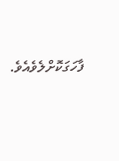ފާހަގަކޮށްލެވެއެވެ.